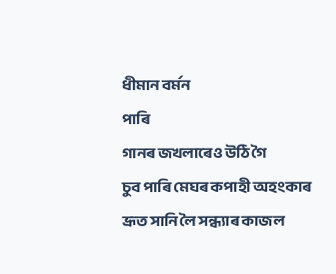ধীমান বৰ্মন
পাৰি
গানৰ জখলাৰেও উঠি গৈ
চুব পাৰি মেঘৰ কপাহী অহংকাৰ
ভ্ৰূত সানি লৈ সন্ধ্যাৰ কাজল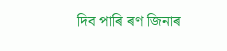দিব পাৰি ৰণ জিনাৰ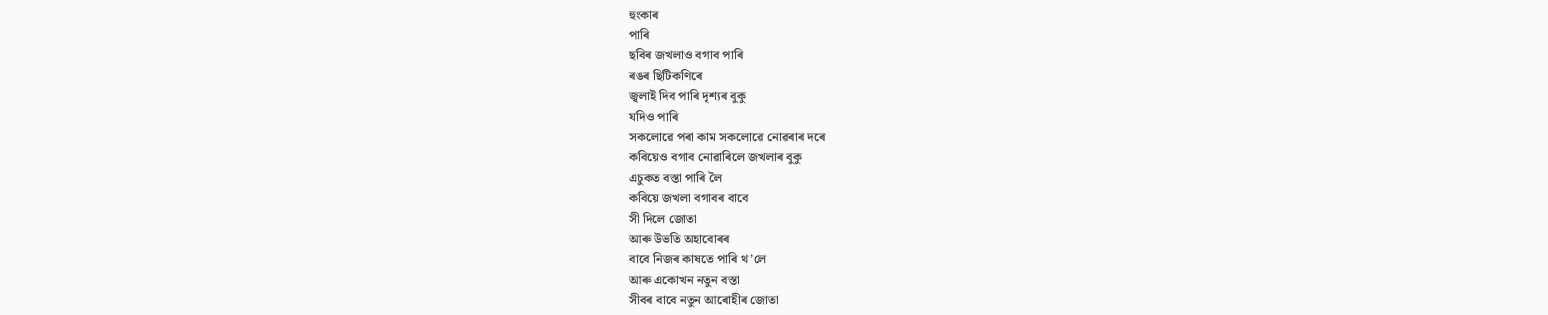হুংকাৰ
পাৰি
ছবিৰ জখলাও বগাব পাৰি
ৰঙৰ ছিটিকণিৰে
জ্বলাই দিব পাৰি দৃশ্যৰ বুকু
যদিও পাৰি
সকলোৱে পৰা কাম সকলোৱে নোৱৰাৰ দৰে
কবিয়েও বগাব নোৱাৰিলে জখলাৰ বুকু
এচুকত বস্তা পাৰি লৈ
কবিয়ে জখলা বগাবৰ বাবে
সী দিলে জোতা
আৰু উভতি অহাবোৰৰ
বাবে নিজৰ কাষতে পাৰি থ’লে
আৰু একোখন নতুন বস্তা
সীবৰ বাবে নতুন আৰোহীৰ জোতা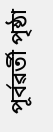পূৰ্বৱৰ্তী পৃষ্ঠা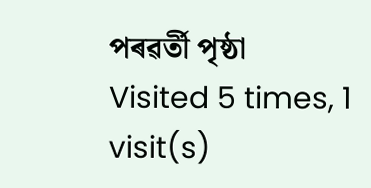পৰৱৰ্তী পৃষ্ঠা
Visited 5 times, 1 visit(s)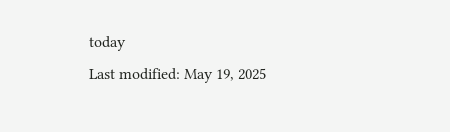today
Last modified: May 19, 2025